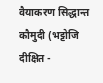वैयाकरण सिद्धान्त कौमुदी (भट्टोजि दीक्षित -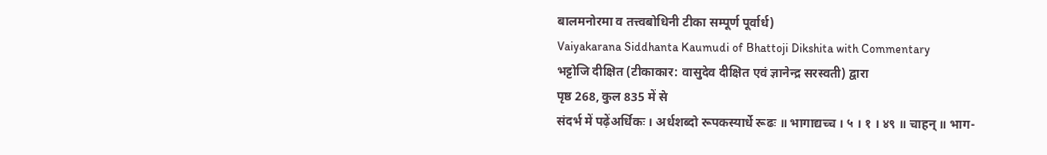बालमनोरमा व तत्त्वबोधिनी टीका सम्पूर्ण पूर्वार्ध)
Vaiyakarana Siddhanta Kaumudi of Bhattoji Dikshita with Commentary
भट्टोजि दीक्षित (टीकाकार: वासुदेव दीक्षित एवं ज्ञानेन्द्र सरस्वती) द्वारा
पृष्ठ 268, कुल 835 में से
संदर्भ में पढ़ेंअर्धिकः । अर्धशब्दो रूपकस्यार्धे रूढः ॥ भागाद्यच्च । ५ । १ । ४९ ॥ चाहन् ॥ भाग-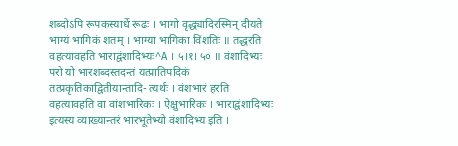शब्दोऽपि रूपकस्यार्धे रूढः । भागो वृद्ध्यादिरस्मिन् दीयते भाग्यं भागिकं शतम् । भाग्या भागिका विंशतिः ॥ तद्धरति वहत्यावहति भाराद्वंशादिभ्यः^A । ५।१। ५० ॥ वंशादिभ्यः परो यो भारशब्दस्तदन्तं यत्प्रातिपदिकं तत्प्रकृतिकाद्वितीयान्तादि- त्यर्थः । वंशभारं हरति वहत्यावहति वा वांशभारिकः । ऐक्षुभारिकः । भाराद्वंशादिभ्यः इत्यस्य व्याख्यान्तरं भारभूतेभ्यो वंशादिभ्य इति ।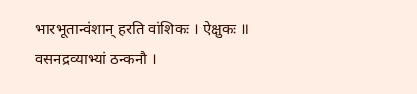भारभूतान्वंशान् हरति वांशिकः । ऐक्षुकः ॥ वसनद्रव्याभ्यां ठन्कनौ ।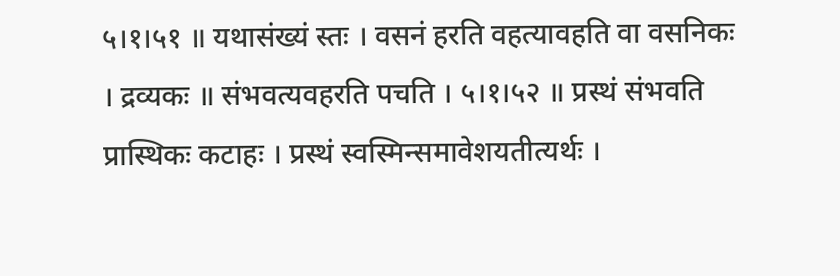५।१।५१ ॥ यथासंख्यं स्तः । वसनं हरति वहत्यावहति वा वसनिकः । द्रव्यकः ॥ संभवत्यवहरति पचति । ५।१।५२ ॥ प्रस्थं संभवति प्रास्थिकः कटाहः । प्रस्थं स्वस्मिन्समावेशयतीत्यर्थः ।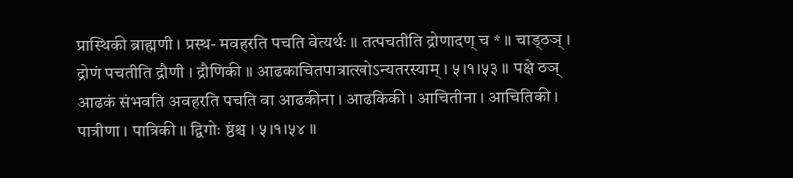प्रास्थिकी ब्राह्मणी । प्रस्थ- मवहरति पचति वेत्यर्थः ॥ तत्पचतीति द्रोणादण् च * ॥ चाड्ठञ् । द्रोणं पचतीति द्रौणी । द्रौणिकी ॥ आढकाचितपात्रात्खोऽन्यतरस्याम् । ५।१।५३ ॥ पक्षे ठञ् आढकं संभवति अवहरति पचति वा आढकीना । आढकिकी । आचितीना । आचितिकी । पात्रीणा । पात्रिकी ॥ द्विगोः ष्ठंश्च । ५।१।५४ ॥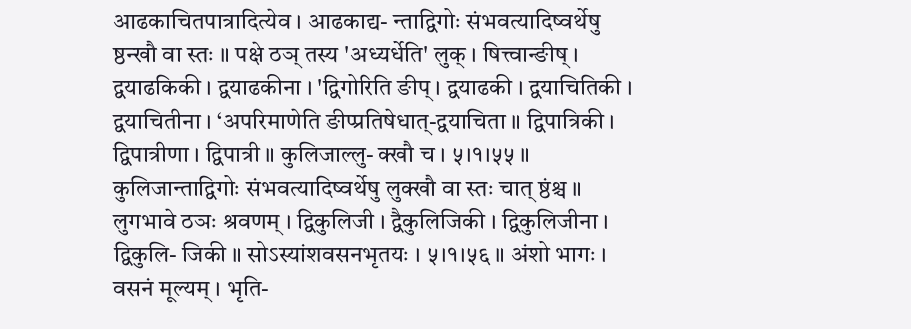आढकाचितपात्रादित्येव । आढकाद्य- न्ताद्विगोः संभवत्यादिष्वर्थेषु ष्ठन्खौ वा स्तः ॥ पक्षे ठञ् तस्य 'अध्यर्धेति' लुक् । षित्त्वान्ङीष् । द्वयाढकिकी । द्वयाढकीना । 'द्विगोरिति ङीप् । द्वयाढकी । द्वयाचितिकी । द्वयाचितीना । ‘अपरिमाणेति ङीप्प्रतिषेधात्-द्वयाचिता ॥ द्विपात्रिकी । द्विपात्रीणा । द्विपात्री ॥ कुलिजाल्लु- क्खौ च । ५।१।५५ ॥ कुलिजान्ताद्विगोः संभवत्यादिष्वर्थेषु लुक्खौ वा स्तः चात् ष्ठंश्च ॥ लुगभावे ठञः श्रवणम् । द्विकुलिजी । द्वैकुलिजिकी । द्विकुलिजीना । द्विकुलि- जिकी ॥ सोऽस्यांशवसनभृतयः । ५।१।५६ ॥ अंशो भागः । वसनं मूल्यम् । भृति-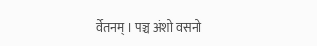र्वेतनम् । पञ्च अंशो वसनो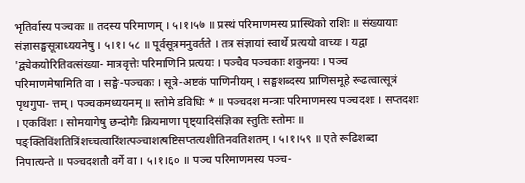भृतिर्वास्य पञ्चकः ॥ तदस्य परिमाणम् । ५।१।५७ ॥ प्रस्थं परिमाणमस्य प्रास्थिको राशिः ॥ संख्यायाः संज्ञासङ्घसूत्राध्ययनेषु । ५।१। ५८ ॥ पूर्वसूत्रमनुवर्तते । तत्र संज्ञायां स्वार्थे प्रत्ययो वाच्यः । यद्वा 'द्व्येकयोरितिवत्संख्या- मात्रवृत्तेः परिमाणिनि प्रत्ययः । पञ्चैव पञ्चकाः शकुनयः । पञ्च परिमाणमेषामिति वा । सङ्घे-पञ्चकः । सूत्रे-अष्टकं पाणिनीयम् । सङ्घशब्दस्य प्राणिसमूहे रूढत्वात्सूत्रं पृथगुपा- त्तम् । पञ्चकमध्ययनम् ॥ स्तोमे डविधिः * ॥ पञ्चदश मन्त्राः परिमाणमस्य पञ्चदशः । सप्तदशः । एकविंशः । सोमयागेषु छन्दोगैः क्रियमाणा पृष्ट्यादिसंज्ञिका स्तुतिः स्तोमः ॥ पङ्क्तिविंशतित्रिंशच्चत्वारिंशत्पञ्चाशत्षष्टिसप्तत्यशीतिनवतिशतम् । ५।१।५९ ॥ एते रूढिशब्दा निपात्यन्ते ॥ पञ्चदशतौ वर्गे वा । ५।१।६० ॥ पञ्च परिमाणमस्य पञ्च-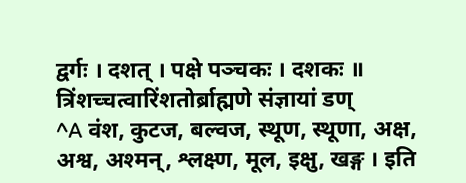द्वर्गः । दशत् । पक्षे पञ्चकः । दशकः ॥ त्रिंशच्चत्वारिंशतोर्ब्राह्मणे संज्ञायां डण्
^A वंश, कुटज, बल्वज, स्थूण, स्थूणा, अक्ष, अश्व, अश्मन्, श्लक्ष्ण, मूल, इक्षु, खङ्ग । इति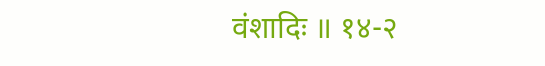वंशादिः ॥ १४-२